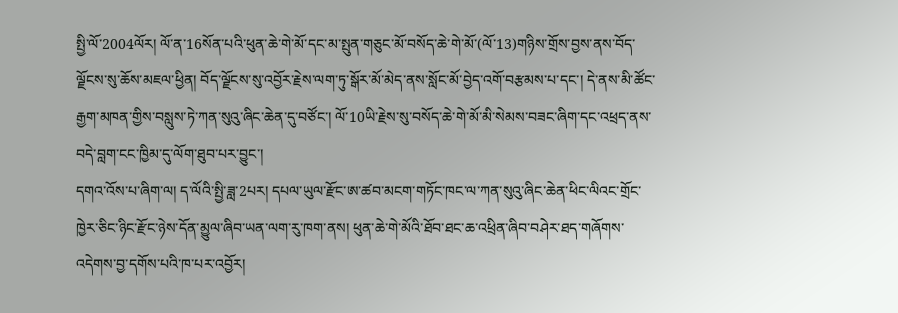སྤྱི་ལོ་2004ལོར། ལོ་ན་16སོན་པའི་ཕུན་ཆེ་གེ་མོ་དང་མ་སྤུན་གཅུང་མོ་བསོད་ཆེ་གེ་མོ་(ལོ་13)གཉིས་གྲོས་བྱས་ནས་བོད་ལྗོངས་སུ་ཆོས་མཇལ་ཕྱིན། བོད་ལྗོངས་སུ་འབྱོར་རྗེས་ལག་ཏུ་སྒོར་མོ་མེད་ནས་སློང་མོ་བྱེད་འགོ་བརྩམས་པ་དང་། དེ་ནས་མི་ཚོང་རྒྱག་མཁན་གྱིས་བསླུས་ཏེ་ཀན་སུའུ་ཞིང་ཆེན་དུ་བཙོང་། ལོ་10ཡི་རྗེས་སུ་བསོད་ཆེ་གེ་མོ་མི་སེམས་བཟང་ཞིག་དང་འཕྲད་ནས་བདེ་བླག་ངང་ཁྱིམ་དུ་ལོག་ཐུབ་པར་བྱུང་།
དགའ་འོས་པ་ཞིག་ལ། ད་ལོའི་སྤྱི་ཟླ་2པར། དཔལ་ཡུལ་རྫོང་ཨ་ཚབ་མངག་གཏོང་ཁང་ལ་ཀན་སུའུ་ཞིང་ཆེན་ཕིང་ལིའང་གྲོང་ཁྱེར་ཅིང་ཉིང་རྫོང་ཉེས་དོན་མྱུལ་ཞིབ་ཡན་ལག་རུ་ཁག་ནས། ཕུན་ཆེ་གེ་མོའི་ཐོབ་ཐང་ཆ་འཕྲིན་ཞིབ་བཤེར་ཐད་གཞོགས་འདེགས་བྱ་དགོས་པའི་ཁ་པར་འབྱོར།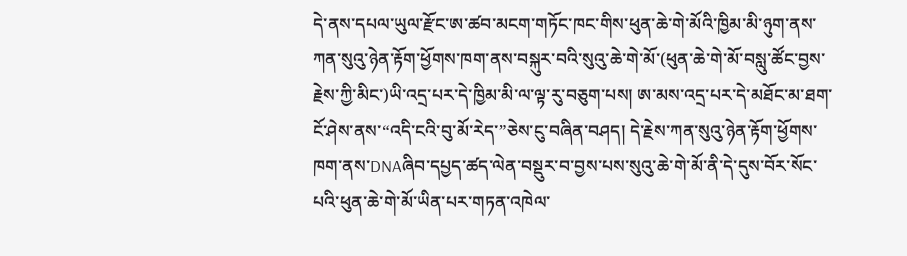དེ་ནས་དཔལ་ཡུལ་རྫོང་ཨ་ཚབ་མངག་གཏོང་ཁང་གིས་ཕུན་ཆེ་གེ་མོའི་ཁྱིམ་མི་ཉུག་ནས་ཀན་སུའུ་ཉེན་རྟོག་ཕྱོགས་ཁག་ནས་བསྐུར་བའི་སུའུ་ཆེ་གེ་མོ་(ཕུན་ཆེ་གེ་མོ་བསླུ་ཚོང་བྱས་རྗེས་ཀྱི་མིང་)ཡི་འདྲ་པར་དེ་ཁྱིམ་མི་ལ་ལྟ་རུ་བཅུག་པས། ཨ་མས་འདྲ་པར་དེ་མཐོང་མ་ཐག་ངོ་ཤེས་ནས་“འདི་ངའི་བུ་མོ་རེད་”ཅེས་ངུ་བཞིན་བཤད། དེ་རྗེས་ཀན་སུའུ་ཉེན་རྟོག་ཕྱོགས་ཁག་ནས་DNAཞིབ་དཔྱད་ཚད་ལེན་བསྡུར་བ་བྱས་པས་སུའུ་ཆེ་གེ་མོ་ནི་དེ་དུས་བོར་སོང་པའི་ཕུན་ཆེ་གེ་མོ་ཡིན་པར་གཏན་འཁེལ་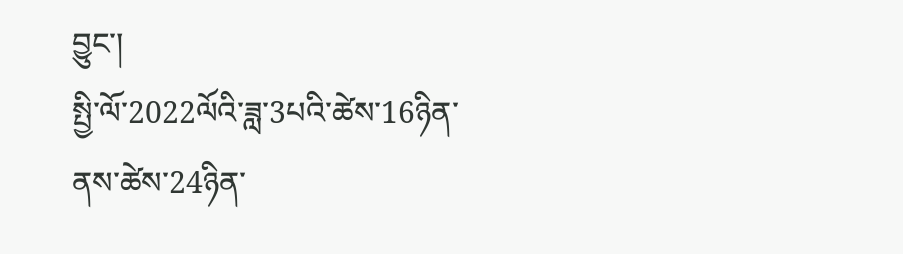བྱུང་།
སྤྱི་ལོ་2022ལོའི་ཟླ་3པའི་ཚེས་16ཉིན་ནས་ཚེས་24ཉིན་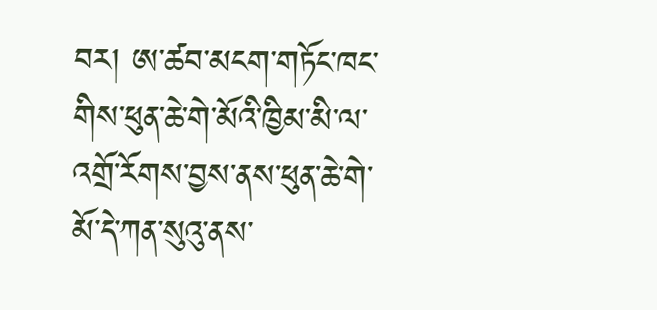བར། ཨ་ཚབ་མངག་གཏོང་ཁང་གིས་ཕུན་ཆེ་གེ་མོའི་ཁྱིམ་མི་ལ་འགྲོ་རོགས་བྱས་ནས་ཕུན་ཆེ་གེ་མོ་དེ་ཀན་སུའུ་ནས་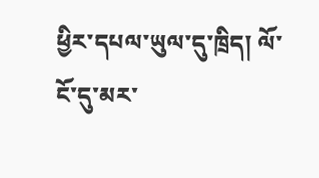ཕྱིར་དཔལ་ཡུལ་དུ་ཁྲིད། ལོ་ངོ་དུ་མར་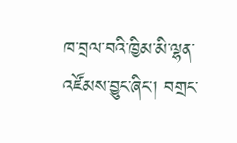ཁ་བྲལ་བའི་ཁྱིམ་མི་ལྷན་འཛོམས་བྱུང་ཞིང་། བགྲང་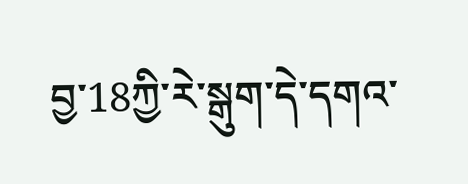བྱ་18ཀྱི་རེ་སྒུག་དེ་དགའ་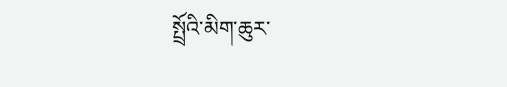སྤྲོའི་མིག་ཆུར་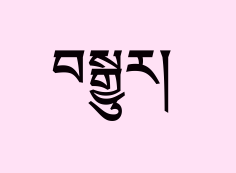བསྒྱུར།